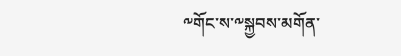༸གོང་ས་༸སྐྱབས་མགོན་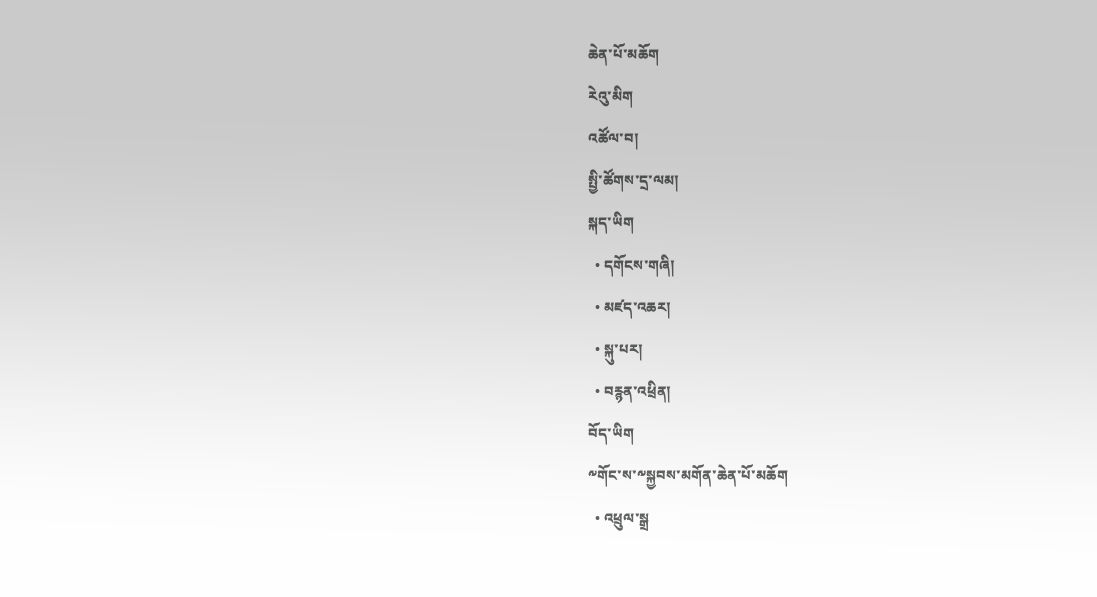ཆེན་པོ་མཆོག
རེའུ་མིག
འཚོལ་བ།
སྤྱི་ཚོགས་དྲ་ལམ།
སྐད་ཡིག
  • དགོངས་གཞི།
  • མཛད་འཆར།
  • སྐུ་པར།
  • བརྙན་འཕྲིན།
བོད་ཡིག
༸གོང་ས་༸སྐྱབས་མགོན་ཆེན་པོ་མཆོག
  • འཕྲུལ་སྒྲ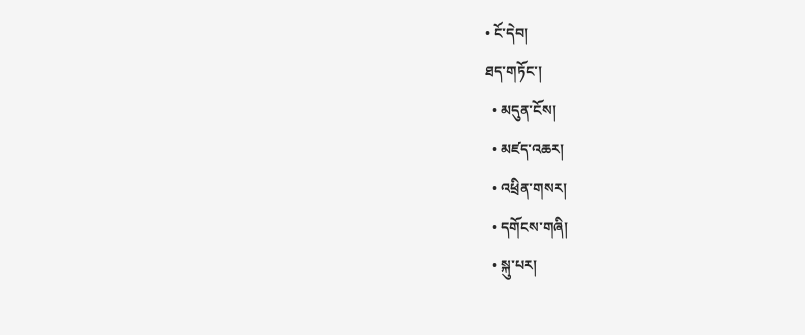• ངོ་དེབ།
ཐད་གཏོང་།
  • མདུན་ངོས།
  • མཛད་འཆར།
  • འཕྲིན་གསར།
  • དགོངས་གཞི།
  • སྐུ་པར།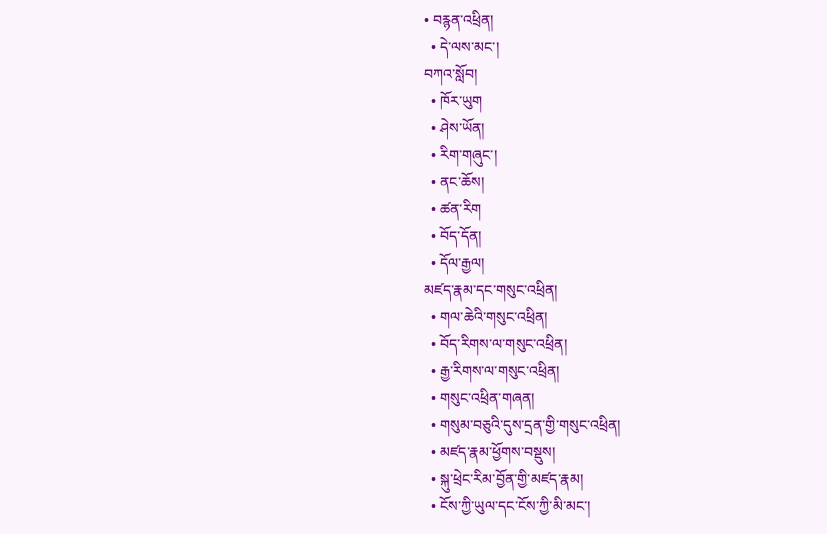• བརྙན་འཕྲིན།
  • དེ་ལས་མང་།
བཀའ་སློབ།
  • ཁོར་ཡུག
  • ཤེས་ཡོན།
  • རིག་གཞུང་།
  • ནང་ཆོས།
  • ཚན་རིག
  • བོད་དོན།
  • དོལ་རྒྱལ།
མཛད་རྣམ་དང་གསུང་འཕྲིན།
  • གལ་ཆེའི་གསུང་འཕྲིན།
  • བོད་རིགས་ལ་གསུང་འཕྲིན།
  • རྒྱ་རིགས་ལ་གསུང་འཕྲིན།
  • གསུང་འཕྲིན་གཞན།
  • གསུམ་བཅུའི་དུས་དྲན་གྱི་གསུང་འཕྲིན།
  • མཛད་རྣམ་ཕྱོགས་བསྡུས།
  • སྐུ་ཕྲེང་རིམ་བྱོན་གྱི་མཛད་རྣམ།
  • ངོས་ཀྱི་ཡུལ་དང་ངོས་ཀྱི་མི་མང་།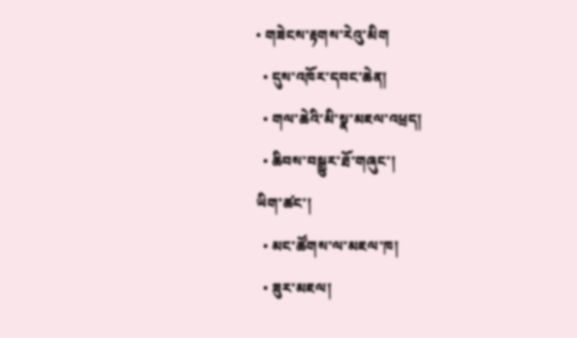• གཟེངས་རྟགས་རེའུ་མིག
  • དུས་འཁོར་དབང་ཆེན།
  • གལ་ཆེའི་མི་སྣ་མཇལ་འཕྲད།
  • ཆིབས་བསྒྱུར་ཐོ་གཞུང་།
ཡིག་ཚང་།
  • མང་ཚོགས་ལ་མཇལ་ཁ།
  • ཟུར་མཇལ།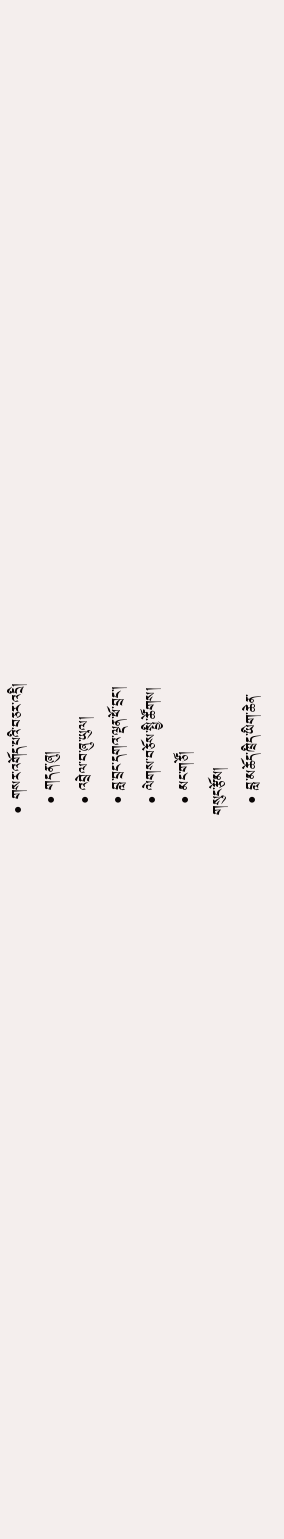• གསར་འགོད་པའི་བཅར་འདྲི།
  • གདན་ཞུ།
  • འབྲེལ་བ་ཞུ་ཡུལ།
  • བླ་བྲང་དགའ་ལྡན་ཕོ་བྲང་།
  • ལེགས་བཅོས་སྤྱི་ཚོགས།
  • མང་གཙོ།
གསུང་རྩོམ།
  • བླ་མཆོད་ཁྲིད་ཡིག་ཆེན་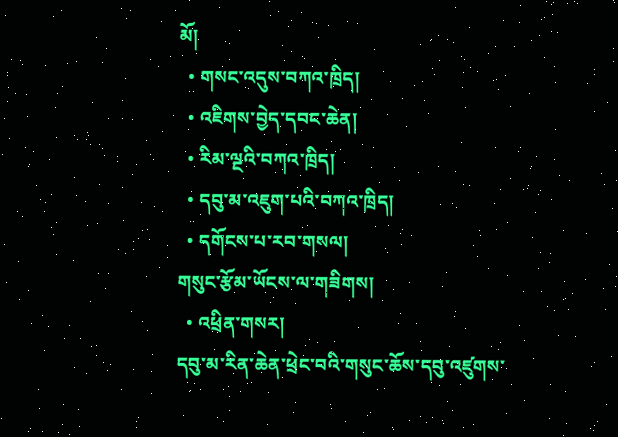མོ།
  • གསང་འདུས་བཀའ་ཁྲིད།
  • འཇིགས་བྱེད་དབང་ཆེན།
  • རིམ་ལྔའི་བཀའ་ཁྲིད།
  • དབུ་མ་འཇུག་པའི་བཀའ་ཁྲིད།
  • དགོངས་པ་རབ་གསལ།
གསུང་རྩོམ་ཡོངས་ལ་གཟིགས།
  • འཕྲིན་གསར།
དབུ་མ་རིན་ཆེན་ཕྲེང་བའི་གསུང་ཆོས་དབུ་འཛུགས་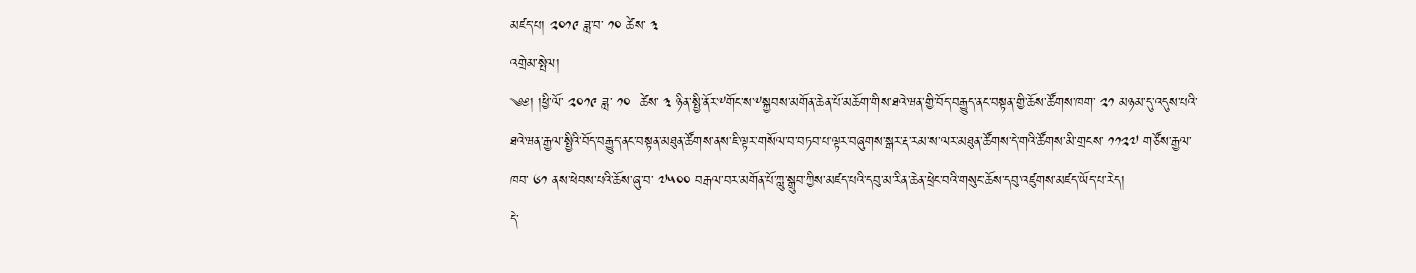མཛད་པ། ༢༠༡༩ ཟླ་བ་ ༡༠ ཚེས་ ༣
འགྲེམ་སྤེལ།
༄༅། །ཕྱི་ལོ་ ༢༠༡༩ ཟླ་ ༡༠  ཚེས་ ༣ ཉིན་སྤྱི་ནོར་༸གོང་ས་༸སྐྱབས་མགོན་ཆེན་པོ་མཆོག་གིས་ཐའེ་ཝན་གྱི་བོད་བརྒྱུད་ནང་བསྟན་གྱི་ཆོས་ཚོགས་ཁག་ ༢༡ མཉམ་དུ་འདུས་པའི་ཐའེ་ཝན་རྒྱལ་སྤྱིའི་བོད་བརྒྱུད་ནང་བསྟན་མཐུན་ཚོགས་ནས་ཇི་ལྟར་གསོལ་བ་བཏབ་པ་ལྟར་བཞུགས་སྒར་རྡ་རམ་ས་ལར་མཐུན་ཚོགས་དེ་གའི་ཚོགས་མི་གྲངས་ ༡༡༢༧ གཙོས་རྒྱལ་ཁབ་ ༦༡ ནས་ཕེབས་པའི་ཆོས་ཞུ་བ་ ༧༥༠༠ བརྒལ་བར་མགོན་པོ་ཀླུ་སྒྲུབ་ཀྱིས་མཛད་པའི་དབུ་མ་རིན་ཆེན་ཕྲེང་བའི་གསུང་ཆོས་དབུ་འཛུགས་མཛད་ཡོད་པ་རེད།
དེ་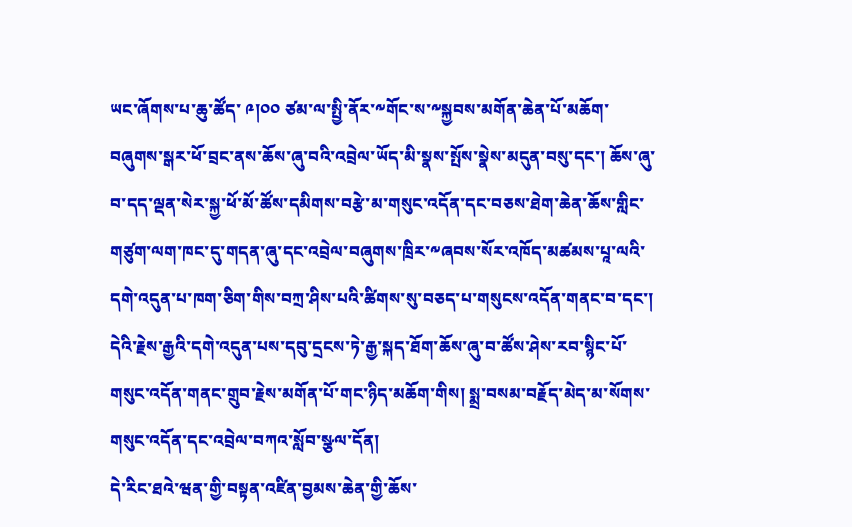ཡང་ཞོགས་པ་ཆུ་ཚོད་ ༩།༠༠ ཙམ་ལ་སྤྱི་ནོར་༸གོང་ས་༸སྐྱབས་མགོན་ཆེན་པོ་མཆོག་བཞུགས་སྒར་ཕོ་བྲང་ནས་ཆོས་ཞུ་བའི་འབྲེལ་ཡོད་མི་སྣས་སྤོས་སྣེས་མདུན་བསུ་དང་། ཆོས་ཞུ་བ་དད་ལྡན་སེར་སྐྱ་ཕོ་མོ་ཚོས་དམིགས་བརྩེ་མ་གསུང་འདོན་དང་བཅས་ཐེག་ཆེན་ཆོས་གླིང་གཙུག་ལག་ཁང་དུ་གདན་ཞུ་དང་འབྲེལ་བཞུགས་ཁྲིར་༸ཞབས་སོར་འཁོད་མཚམས་པཱ་ལའི་དགེ་འདུན་པ་ཁག་ཅིག་གིས་བཀྲ་ཤིས་པའི་ཚིགས་སུ་བཅད་པ་གསུངས་འདོན་གནང་བ་དང་། དེའི་རྗེས་རྒྱའི་དགེ་འདུན་པས་དབུ་དྲངས་ཏེ་རྒྱ་སྐད་ཐོག་ཆོས་ཞུ་བ་ཚོས་ཤེས་རབ་སྙིང་པོ་གསུང་འདོན་གནང་གྲུབ་རྗེས་མགོན་པོ་གང་ཉིད་མཆོག་གིས། སྨྲ་བསམ་བརྗོད་མེད་མ་སོགས་གསུང་འདོན་དང་འབྲེལ་བཀའ་སློབ་སྩལ་དོན།
དེ་རིང་ཐའེ་ཝན་གྱི་བསྟན་འཛིན་བྱམས་ཆེན་གྱི་ཆོས་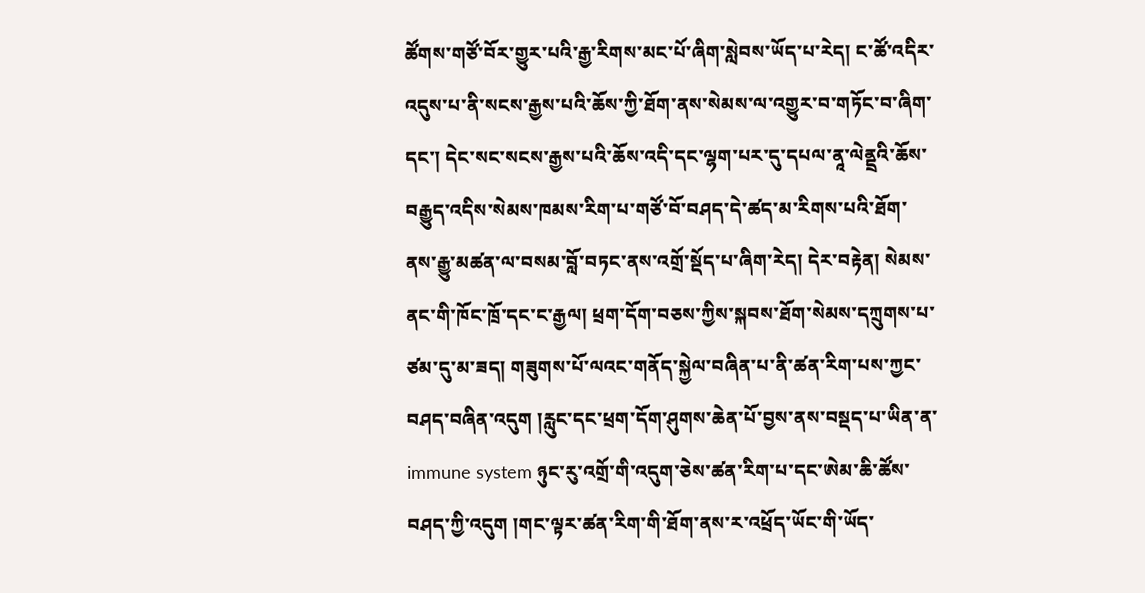ཚོགས་གཙོ་བོར་གྱུར་པའི་རྒྱ་རིགས་མང་པོ་ཞིག་སླེབས་ཡོད་པ་རེད། ང་ཚོ་འདིར་འདུས་པ་ནི་སངས་རྒྱས་པའི་ཆོས་ཀྱི་ཐོག་ནས་སེམས་ལ་འགྱུར་བ་གཏོང་བ་ཞིག་དང་། དེང་སང་སངས་རྒྱས་པའི་ཆོས་འདི་དང་ལྷག་པར་དུ་དཔལ་ནཱ་ལེནྡྲའི་ཆོས་བརྒྱུད་འདིས་སེམས་ཁམས་རིག་པ་གཙོ་བོ་བཤད་དེ་ཚད་མ་རིགས་པའི་ཐོག་ནས་རྒྱུ་མཚན་ལ་བསམ་བློ་བཏང་ནས་འགྲོ་སྡོད་པ་ཞིག་རེད། དེར་བརྟེན། སེམས་ནང་གི་ཁོང་ཁྲོ་དང་ང་རྒྱལ། ཕྲག་དོག་བཅས་ཀྱིས་སྐབས་ཐོག་སེམས་དཀྲུགས་པ་ཙམ་དུ་མ་ཟད། གཟུགས་པོ་ལའང་གནོད་སྐྱེལ་བཞིན་པ་ནི་ཚན་རིག་པས་ཀྱང་བཤད་བཞིན་འདུག །རླུང་དང་ཕྲག་དོག་ཤུགས་ཆེན་པོ་བྱས་ནས་བསྡད་པ་ཡིན་ན་immune system ཉུང་རུ་འགྲོ་གི་འདུག་ཅེས་ཚན་རིག་པ་དང་ཨེམ་ཆི་ཚོས་བཤད་ཀྱི་འདུག །གང་ལྟར་ཚན་རིག་གི་ཐོག་ནས་ར་འཕྲོད་ཡོང་གི་ཡོད་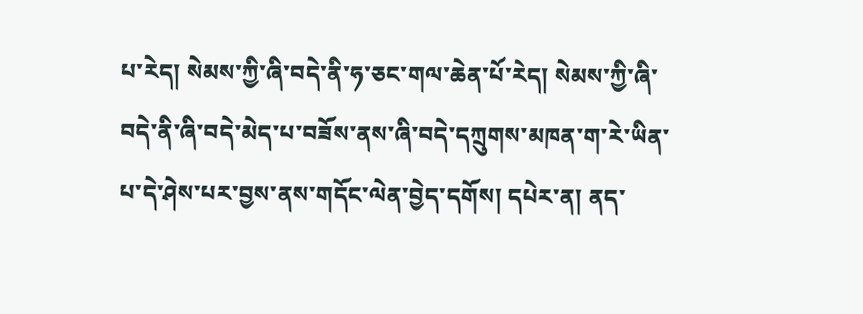པ་རེད། སེམས་ཀྱི་ཞི་བདེ་ནི་ཧ་ཅང་གལ་ཆེན་པོ་རེད། སེམས་ཀྱི་ཞི་བདེ་ནི་ཞི་བདེ་མེད་པ་བཟོས་ནས་ཞི་བདེ་དཀྲུགས་མཁན་ག་རེ་ཡིན་པ་དེ་ཤེས་པར་བྱས་ནས་གདོང་ལེན་བྱེད་དགོས། དཔེར་ན། ནད་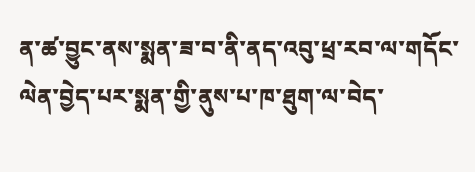ན་ཚ་བྱུང་ནས་སྨན་ཟ་བ་ནི་ནད་འབུ་ཕྲ་རབ་ལ་གདོང་ལེན་བྱེད་པར་སྨན་གྱི་ནུས་པ་ཁ་ཐུག་ལ་བེད་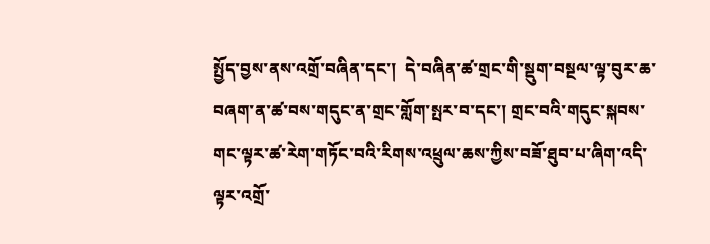སྤྱོད་བྱས་ནས་འགྲོ་བཞིན་དང་།  དེ་བཞིན་ཚ་གྲང་གི་སྡུག་བསྔལ་ལྟ་བུར་ཆ་བཞག་ན་ཚ་བས་གདུང་ན་གྲང་གློག་སྤར་བ་དང་། གྲང་བའི་གདུང་སྐབས་གང་ལྟར་ཚ་རེག་གཏོང་བའི་རིགས་འཕྲུལ་ཆས་ཀྱིས་བཟོ་ཐུབ་པ་ཞིག་འདི་ལྟར་འགྲོ་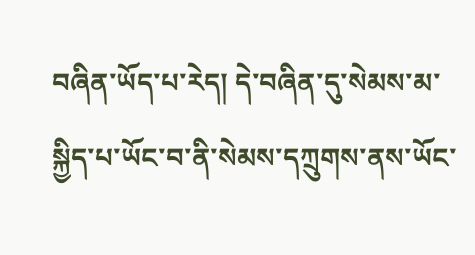བཞིན་ཡོད་པ་རེད། དེ་བཞིན་དུ་སེམས་མ་སྐྱིད་པ་ཡོང་བ་ནི་སེམས་དཀྲུགས་ནས་ཡོང་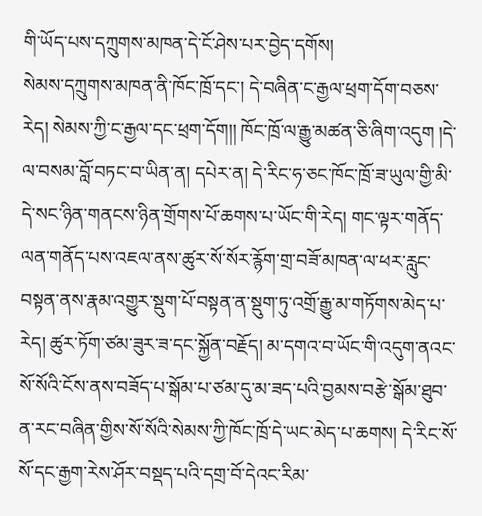གི་ཡོད་པས་དཀྲུགས་མཁན་དེ་ངོ་ཤེས་པར་བྱེད་དགོས།
སེམས་དཀྲུགས་མཁན་ནི་ཁོང་ཁྲོ་དང་། དེ་བཞིན་ང་རྒྱལ་ཕྲག་དོག་བཅས་རེད། སེམས་ཀྱི་ང་རྒྱལ་དང་ཕྲག་དོག།། ཁོང་ཁྲོ་ལ་རྒྱུ་མཚན་ཅི་ཞིག་འདུག །དེ་ལ་བསམ་བློ་བཏང་བ་ཡིན་ན། དཔེར་ན། དེ་རིང་ཧ་ཅང་ཁོང་ཁྲོ་ཟ་ཡུལ་གྱི་མི་དེ་སང་ཉིན་གནངས་ཉིན་གྲོགས་པོ་ཆགས་པ་ཡོང་གི་རེད། གང་ལྟར་གནོད་ལན་གནོད་པས་འཇལ་ནས་ཚུར་སོ་སོར་རྙོག་གྲ་བཟོ་མཁན་ལ་ཕར་རླུང་བསྟན་ནས་རྣམ་འགྱུར་སྡུག་པོ་བསྟན་ན་སྡུག་ཏུ་འགྲོ་རྒྱུ་མ་གཏོགས་མེད་པ་རེད། ཚུར་ཏོག་ཙམ་ཟུར་ཟ་དང་སྐྱོན་བརྗོད། མ་དགའ་བ་ཡོང་གི་འདུག་ནའང་སོ་སོའི་ངོས་ནས་བཟོད་པ་སྒོམ་པ་ཙམ་དུ་མ་ཟད་པའི་བྱམས་བརྩེ་སྒོམ་ཐུབ་ན་རང་བཞིན་གྱིས་སོ་སོའི་སེམས་ཀྱི་ཁོང་ཁྲོ་དེ་ཡང་མེད་པ་ཆགས། དེ་རིང་སོ་སོ་དང་རྒྱག་རེས་ཤོར་བསྡད་པའི་དགྲ་བོ་དེའང་རིམ་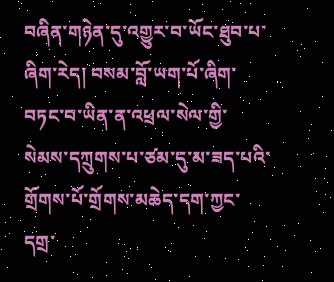བཞིན་གཉེན་དུ་འགྱུར་བ་ཡོང་ཐུབ་པ་ཞིག་རེད། བསམ་བློ་ཡག་པོ་ཞིག་བཏང་བ་ཡིན་ན་འཕྲལ་སེལ་གྱི་སེམས་དཀྲུགས་པ་ཙམ་དུ་མ་ཟད་པའི་གྲོགས་པོ་གྲོགས་མཆེད་དག་ཀྱང་དགྲ་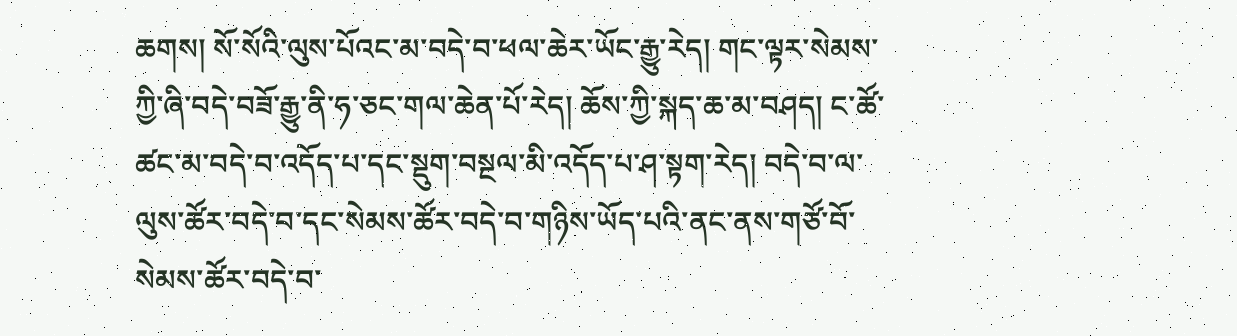ཆགས། སོ་སོའི་ལུས་པོའང་མ་བདེ་བ་ཕལ་ཆེར་ཡོང་རྒྱུ་རེད། གང་ལྟར་སེམས་ཀྱི་ཞི་བདེ་བཟོ་རྒྱུ་ནི་ཧ་ཅང་གལ་ཆེན་པོ་རེད། ཆོས་ཀྱི་སྐད་ཆ་མ་བཤད། ང་ཚོ་ཚང་མ་བདེ་བ་འདོད་པ་དང་སྡུག་བསྔལ་མི་འདོད་པ་ཤ་སྟག་རེད། བདེ་བ་ལ་ལུས་ཚོར་བདེ་བ་དང་སེམས་ཚོར་བདེ་བ་གཉིས་ཡོད་པའི་ནང་ནས་གཙོ་བོ་སེམས་ཚོར་བདེ་བ་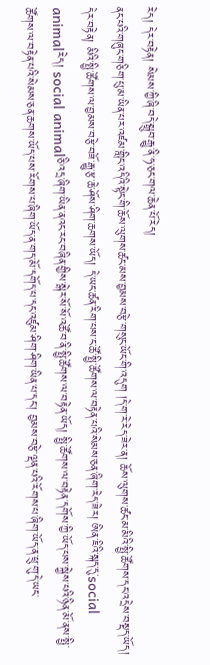རེད། དེར་བརྟེན། སེམས་ཀྱི་ཞི་བདེ་སྒྲུབ་རྒྱུ་ནི་ཧ་ཅང་གལ་ཆེན་པོ་རེད།
ནང་པའི་གཞུང་གཅིག་པུ་མ་ཡིན་པར་འཛམ་གླིང་འདིའི་སྟེང་གི་ཆོས་ལུགས་ཚང་མས་བྱམས་བརྩེ་གསུང་ཡོང་གི་འདུག །དེ་ག་རེ་རེད་ཟེར་ན། ཆོས་ལུགས་ཚང་མ་མིའི་སྤྱི་ཚོགས་དང་འདྲེས་བསྡད་ཡོད། དེར་བརྟེན། མིའི་སྤྱི་ཚོགས་ལ་བྱམས་བརྩེ་བཟོ་རྒྱུ་རྩ་ཆེ་ཤོས་ཤིག་ཆགས་ཡོད། དེ་ཡང་ཚན་རིག་པས་ང་ཚོ་སྤྱི་ཚོགས་ལ་བརྟེན་པའི་སེམས་ཅན་ཞིག་རེད་ཟེར། ཨིན་ཇིའི་སྐད་དུ་social animalརེད། social animalཅི་འདྲ་ཞིག་ཡིན་ནའང་རང་བཞིན་གྱིས་སྒེར་སོ་སོ་འཚོ་བ་ནི་སྤྱི་ཚོགས་ལ་བརྟེན་ཡོད། སྤྱི་ཚོགས་ལ་བརྟེན་དགོས་ཀྱི་ཡོད་པས་སྐྱེས་པའི་ཉིན་མོ་ནས་སྤྱི་ཚོགས་ལ་བརྟེན་པའི་སེམས་ཅན་ཆགས་ཡོད་པས་རོགས་པ་ཞིག་ཡོད་ན་གད་མོ་དགོད་པ་དང་འཛུམ་ཤིག་ཤིག་ཡིན་པ་དང་། བྱམས་བརྩེ་ལྡན་པའི་རོགས་པ་ཞིག་ཡོད་ན་ཕྲུ་གུ་དེ་ཡང་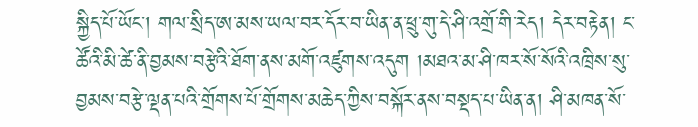སྐྱིད་པོ་ཡོང་། གལ་སྲིད་ཨ་མས་ཡལ་བར་དོར་བ་ཡིན་ན་ཕྲུ་གུ་དེ་ཤི་འགྲོ་གི་རེད། དེར་བརྟེན། ང་ཚོའི་མི་ཚེ་ནི་བྱམས་བརྩེའི་ཐོག་ནས་མགོ་འཛུགས་འདུག །མཐའ་མ་ཤི་ཁར་སོ་སོའི་འཁྲིས་སུ་བྱམས་བརྩེ་ལྡན་པའི་གྲོགས་པོ་གྲོགས་མཆེད་ཀྱིས་བསྐོར་ནས་བསྡད་པ་ཡིན་ན། ཤི་མཁན་སོ་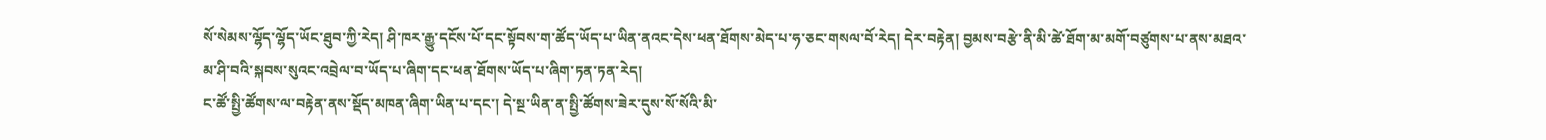སོ་སེམས་ལྷོད་ལྷོད་ཡོང་ཐུབ་ཀྱི་རེད། ཤི་ཁར་རྒྱུ་དངོས་པོ་དང་སྟོབས་ག་ཚོད་ཡོད་པ་ཡིན་ནའང་དེས་ཕན་ཐོགས་མེད་པ་ཧ་ཅང་གསལ་བོ་རེད། དེར་བརྟེན། བྱམས་བརྩེ་ནི་མི་ཚེ་ཐོག་མ་མགོ་བཙུགས་པ་ནས་མཐའ་མ་ཤི་བའི་སྐབས་སུའང་འབྲེལ་བ་ཡོད་པ་ཞིག་དང་ཕན་ཐོགས་ཡོད་པ་ཞིག་ཏན་ཏན་རེད།
ང་ཚོ་སྤྱི་ཚོགས་ལ་བརྟེན་ནས་སྡོད་མཁན་ཞིག་ཡིན་པ་དང་། དེ་སྔ་ཡིན་ན་སྤྱི་ཚོགས་ཟེར་དུས་སོ་སོའི་མི་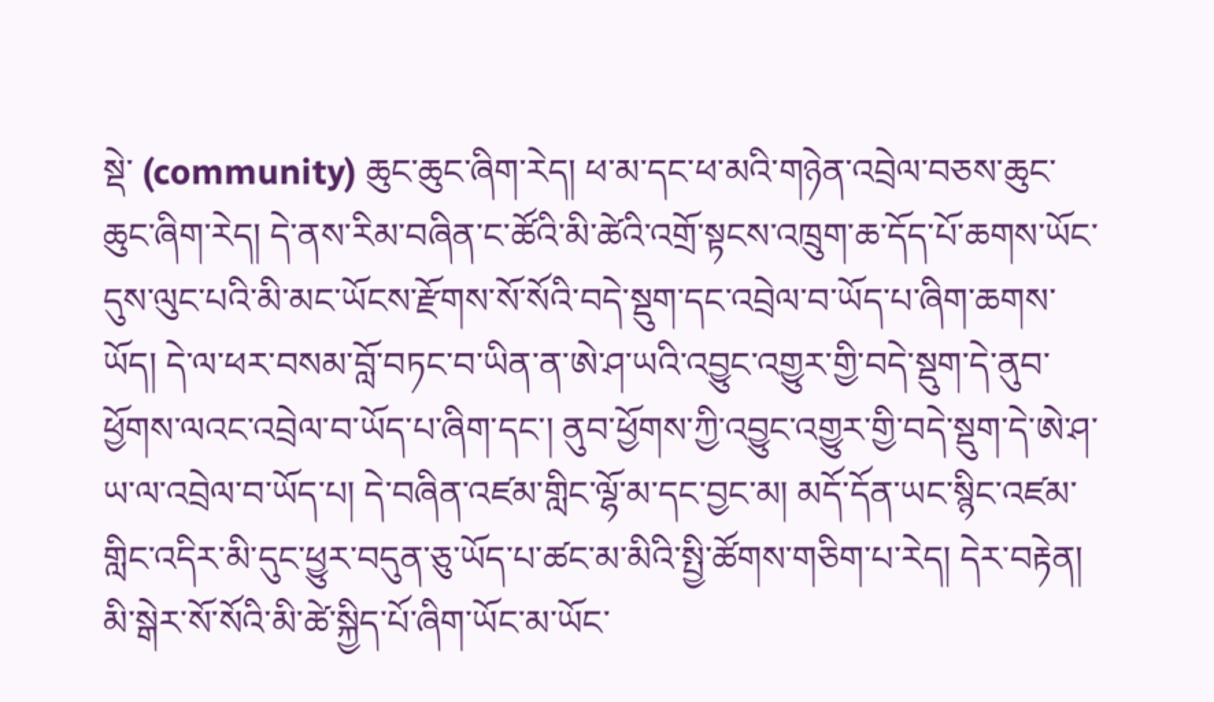སྡེ་ (community) ཆུང་ཆུང་ཞིག་རེད། ཕ་མ་དང་ཕ་མའི་གཉེན་འབྲེལ་བཅས་ཆུང་ཆུང་ཞིག་རེད། དེ་ནས་རིམ་བཞིན་ང་ཚོའི་མི་ཚེའི་འགྲོ་སྟངས་འཁྲུག་ཆ་དོད་པོ་ཆགས་ཡོང་དུས་ལུང་པའི་མི་མང་ཡོངས་རྫོགས་སོ་སོའི་བདེ་སྡུག་དང་འབྲེལ་བ་ཡོད་པ་ཞིག་ཆགས་ཡོད། དེ་ལ་ཕར་བསམ་བློ་བཏང་བ་ཡིན་ན་ཨེ་ཤ་ཡའི་འབྱུང་འགྱུར་གྱི་བདེ་སྡུག་དེ་ནུབ་ཕྱོགས་ལའང་འབྲེལ་བ་ཡོད་པ་ཞིག་དང་། ནུབ་ཕྱོགས་ཀྱི་འབྱུང་འགྱུར་གྱི་བདེ་སྡུག་དེ་ཨེ་ཤ་ཡ་ལ་འབྲེལ་བ་ཡོད་པ། དེ་བཞིན་འཛམ་གླིང་ལྷོ་མ་དང་བྱང་མ། མདོ་དོན་ཡང་སྙིང་འཛམ་གླིང་འདིར་མི་དུང་ཕྱུར་བདུན་ཅུ་ཡོད་པ་ཚང་མ་མིའི་སྤྱི་ཚོགས་གཅིག་པ་རེད། དེར་བརྟེན། མི་སྒེར་སོ་སོའི་མི་ཚེ་སྐྱིད་པོ་ཞིག་ཡོང་མ་ཡོང་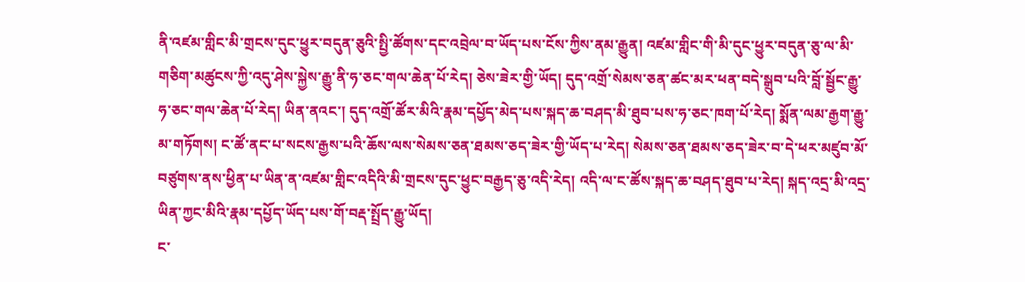ནི་འཛམ་གླིང་མི་གྲངས་དུང་ཕྱུར་བདུན་ཅུའི་སྤྱི་ཚོགས་དང་འབྲེལ་བ་ཡོད་པས་ངོས་ཀྱིས་ནམ་རྒྱུན། འཛམ་གླིང་གི་མི་དུང་ཕྱུར་བདུན་ཅུ་ལ་མི་གཅིག་མཚུངས་ཀྱི་འདུ་ཤེས་སྐྱེས་རྒྱུ་ནི་ཧ་ཅང་གལ་ཆེན་པོ་རེད། ཅེས་ཟེར་གྱི་ཡོད། དུད་འགྲོ་སེམས་ཅན་ཚང་མར་ཕན་བདེ་སྒྲུབ་པའི་བློ་སྦྱོང་རྒྱུ་ཧ་ཅང་གལ་ཆེན་པོ་རེད། ཡིན་ནའང་། དུད་འགྲོ་ཚོར་མིའི་རྣམ་དཔྱོད་མེད་པས་སྐད་ཆ་བཤད་མི་ཐུབ་པས་ཧ་ཅང་ཁག་པོ་རེད། སྨོན་ལམ་རྒྱག་རྒྱུ་མ་གཏོགས། ང་ཚོ་ནང་པ་སངས་རྒྱས་པའི་ཆོས་ལས་སེམས་ཅན་ཐམས་ཅད་ཟེར་གྱི་ཡོད་པ་རེད། སེམས་ཅན་ཐམས་ཅད་ཟེར་བ་དེ་ཕར་མཛུབ་མོ་བཙུགས་ནས་ཕྱིན་པ་ཡིན་ན་འཛམ་གླིང་འདིའི་མི་གྲངས་དུང་ཕྱུང་བརྒྱད་ཅུ་འདི་རེད། འདི་ལ་ང་ཚོས་སྐད་ཆ་བཤད་ཐུབ་པ་རེད། སྐད་འདྲ་མི་འདྲ་ཡིན་ཀྱང་མིའི་རྣམ་དཔྱོད་ཡོད་པས་གོ་བརྡ་སྤྲོད་རྒྱུ་ཡོད།
ང་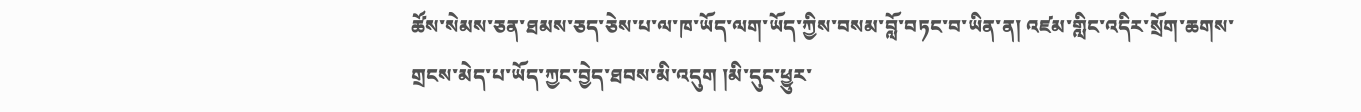ཚོས་སེམས་ཅན་ཐམས་ཅད་ཅེས་པ་ལ་ཁ་ཡོད་ལག་ཡོད་ཀྱིས་བསམ་བློ་བཏང་བ་ཡིན་ན། འཛམ་གླིང་འདིར་སྲོག་ཆགས་གྲངས་མེད་པ་ཡོད་ཀྱང་བྱེད་ཐབས་མི་འདུག །མི་དུང་ཕྱུར་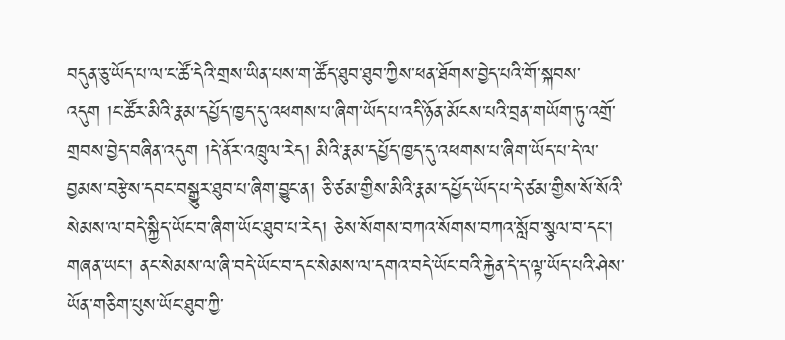བདུན་ཅུ་ཡོད་པ་ལ་ང་ཚོ་དེའི་གྲས་ཡིན་པས་ག་ཚོད་ཐུབ་ཐུབ་ཀྱིས་ཕན་ཐོགས་བྱེད་པའི་གོ་སྐབས་འདུག །ང་ཚོར་མིའི་རྣམ་དཔྱོད་ཁྱད་དུ་འཕགས་པ་ཞིག་ཡོད་པ་འདི་ཉོན་མོངས་པའི་བྲན་གཡོག་ཏུ་འགྲོ་གྲབས་བྱེད་བཞིན་འདུག །དེ་ནོར་འཁྲུལ་རེད། མིའི་རྣམ་དཔྱོད་ཁྱད་དུ་འཕགས་པ་ཞིག་ཡོད་པ་དེ་ལ་བྱམས་བརྩེས་དབང་བསྒྱུར་ཐུབ་པ་ཞིག་བྱུང་ན། ཅི་ཙམ་གྱིས་མིའི་རྣམ་དཔྱོད་ཡོད་པ་དེ་ཙམ་གྱིས་སོ་སོའི་སེམས་ལ་བདེ་སྐྱིད་ཡོང་བ་ཞིག་ཡོང་ཐུབ་པ་རེད། ཅེས་སོགས་བཀའ་སོགས་བཀའ་སློབ་སྩལ་བ་དང་།
གཞན་ཡང་། ནང་སེམས་ལ་ཞི་བདེ་ཡོང་བ་དང་སེམས་ལ་དགའ་བདེ་ཡོང་བའི་རྐྱེན་དེ་ད་ལྟ་ཡོད་པའི་ཤེས་ཡོན་གཅིག་པུས་ཡོང་ཐུབ་ཀྱི་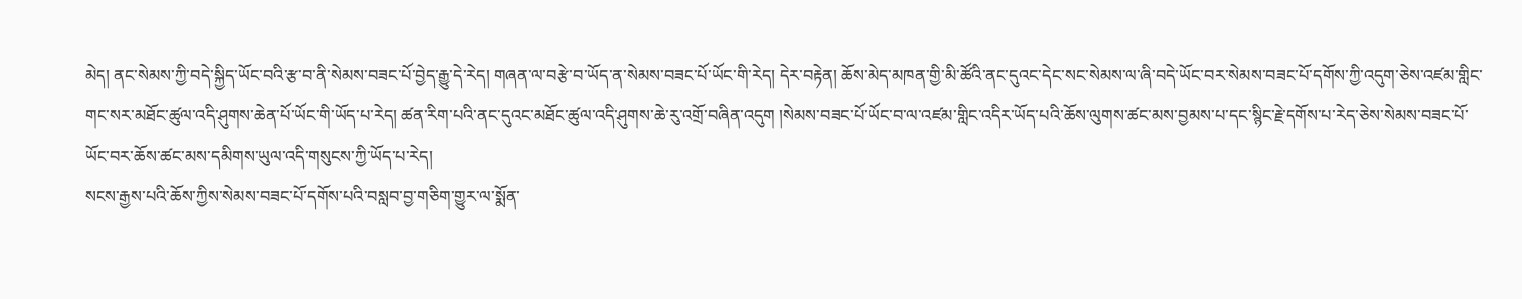མེད། ནང་སེམས་ཀྱི་བདེ་སྐྱིད་ཡོང་བའི་རྩ་བ་ནི་སེམས་བཟང་པོ་བྱེད་རྒྱུ་དེ་རེད། གཞན་ལ་བརྩེ་བ་ཡོད་ན་སེམས་བཟང་པོ་ཡོང་གི་རེད། དེར་བརྟེན། ཆོས་མེད་མཁན་གྱི་མི་ཚོའི་ནང་དུའང་དེང་སང་སེམས་ལ་ཞི་བདེ་ཡོང་བར་སེམས་བཟང་པོ་དགོས་ཀྱི་འདུག་ཅེས་འཛམ་གླིང་གང་སར་མཐོང་ཚུལ་འདི་ཤུགས་ཆེན་པོ་ཡོང་གི་ཡོད་པ་རེད། ཚན་རིག་པའི་ནང་དུའང་མཐོང་ཚུལ་འདི་ཤུགས་ཆེ་རུ་འགྲོ་བཞིན་འདུག །སེམས་བཟང་པོ་ཡོང་བ་ལ་འཛམ་གླིང་འདིར་ཡོད་པའི་ཆོས་ལུགས་ཚང་མས་བྱམས་པ་དང་སྙིང་རྗེ་དགོས་པ་རེད་ཅེས་སེམས་བཟང་པོ་ཡོང་བར་ཆོས་ཚང་མས་དམིགས་ཡུལ་འདི་གསུངས་ཀྱི་ཡོད་པ་རེད།
སངས་རྒྱས་པའི་ཆོས་ཀྱིས་སེམས་བཟང་པོ་དགོས་པའི་བསླབ་བྱ་གཅིག་གྱུར་ལ་སྨོན་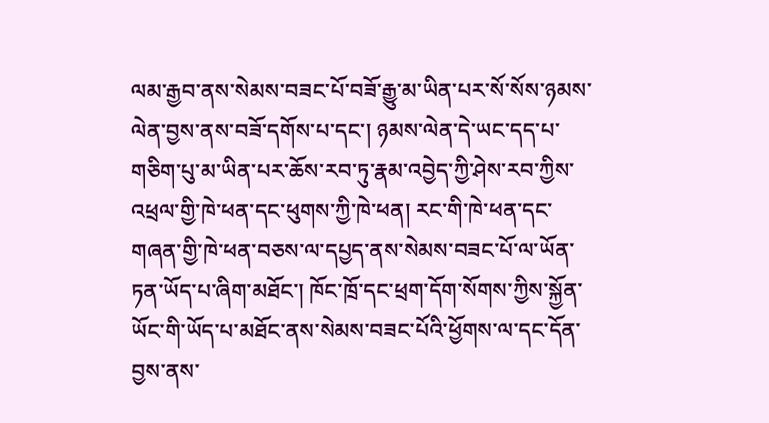ལམ་རྒྱབ་ནས་སེམས་བཟང་པོ་བཟོ་རྒྱུ་མ་ཡིན་པར་སོ་སོས་ཉམས་ལེན་བྱས་ནས་བཟོ་དགོས་པ་དང་། ཉམས་ལེན་དེ་ཡང་དད་པ་གཅིག་པུ་མ་ཡིན་པར་ཆོས་རབ་ཏུ་རྣམ་འབྱེད་ཀྱི་ཤེས་རབ་ཀྱིས་འཕྲལ་གྱི་ཁེ་ཕན་དང་ཕུགས་ཀྱི་ཁེ་ཕན། རང་གི་ཁེ་ཕན་དང་གཞན་གྱི་ཁེ་ཕན་བཅས་ལ་དཔྱད་ནས་སེམས་བཟང་པོ་ལ་ཡོན་ཏན་ཡོད་པ་ཞིག་མཐོང་། ཁོང་ཁྲོ་དང་ཕྲག་དོག་སོགས་ཀྱིས་སྐྱོན་ཡོང་གི་ཡོད་པ་མཐོང་ནས་སེམས་བཟང་པོའི་ཕྱོགས་ལ་དང་དོན་བྱས་ནས་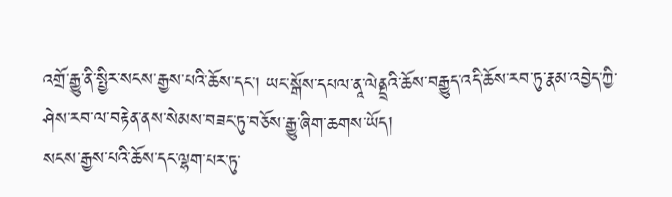འགྲོ་རྒྱུ་ནི་སྤྱིར་སངས་རྒྱས་པའི་ཆོས་དང་། ཡང་སྒོས་དཔལ་ནཱ་ལེནྡྲའི་ཆོས་བརྒྱུད་འདི་ཆོས་རབ་ཏུ་རྣམ་འབྱེད་ཀྱི་ཤེས་རབ་ལ་བརྟེན་ནས་སེམས་བཟང་ཏུ་བཅོས་རྒྱུ་ཞིག་ཆགས་ཡོད།
སངས་རྒྱས་པའི་ཆོས་དང་ལྷག་པར་ཏུ་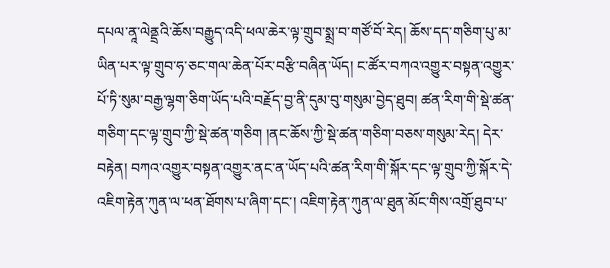དཔལ་ནཱ་ལེནྡྲའི་ཆོས་བརྒྱུད་འདི་ཕལ་ཆེར་ལྟ་གྲུབ་སྨྲ་བ་གཙོ་བོ་རེད། ཆོས་དད་གཅིག་པུ་མ་ཡིན་པར་ལྟ་གྲུབ་ཧ་ཅང་གལ་ཆེན་པོར་བརྩི་བཞིན་ཡོད། ང་ཚོར་བཀའ་འགྱུར་བསྟན་འགྱུར་པོ་ཏི་སུམ་བརྒྱ་ལྷག་ཅིག་ཡོད་པའི་བརྗོད་བྱ་ནི་དུམ་བུ་གསུམ་བྱེད་ཐུབ། ཚན་རིག་གི་སྡེ་ཚན་གཅིག་དང་ལྟ་གྲུབ་ཀྱི་སྡེ་ཚན་གཅིག །ནང་ཆོས་ཀྱི་སྡེ་ཚན་གཅིག་བཅས་གསུམ་རེད། དེར་བརྟེན། བཀའ་འགྱུར་བསྟན་འགྱུར་ནང་ན་ཡོད་པའི་ཚན་རིག་གི་སྐོར་དང་ལྟ་གྲུབ་ཀྱི་སྐོར་དེ་འཇིག་རྟེན་ཀུན་ལ་ཕན་ཐོགས་པ་ཞིག་དང་། འཇིག་རྟེན་ཀུན་ལ་ཐུན་མོང་གིས་འགྲོ་ཐུབ་པ་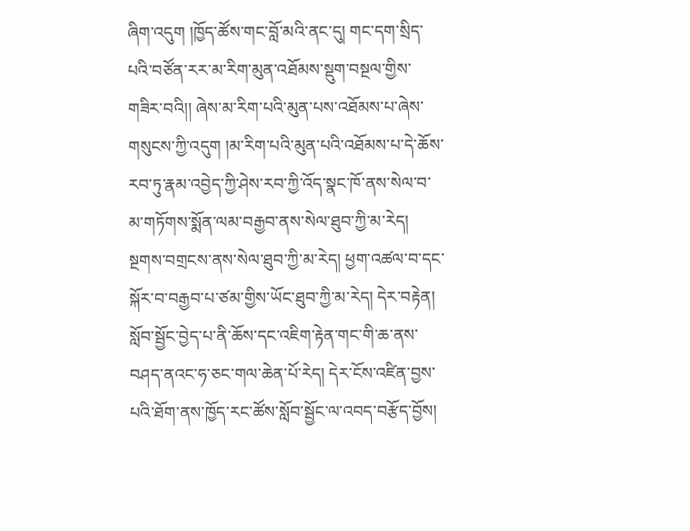ཞིག་འདུག །ཁྱོད་ཚོས་གང་བློ་མའི་ནང་དུ། གང་དག་སྲིད་པའི་བཙོན་རར་མ་རིག་མུན་འཐོམས་སྡུག་བསྔལ་གྱིས་གཟིར་བའི།། ཞེས་མ་རིག་པའི་མུན་པས་འཐོམས་པ་ཞེས་གསུངས་ཀྱི་འདུག །མ་རིག་པའི་མུན་པའི་འཐོམས་པ་དེ་ཆོས་རབ་ཏུ་རྣམ་འབྱེད་ཀྱི་ཤེས་རབ་ཀྱི་འོད་སྣང་ཁོ་ནས་སེལ་བ་མ་གཏོགས་སྨོན་ལམ་བརྒྱབ་ནས་སེལ་ཐུབ་ཀྱི་མ་རེད། སྔགས་བགྲངས་ནས་སེལ་ཐུབ་ཀྱི་མ་རེད། ཕྱག་འཚལ་བ་དང་སྐོར་བ་བརྒྱབ་པ་ཙམ་གྱིས་ཡོང་ཐུབ་ཀྱི་མ་རེད། དེར་བརྟེན། སློབ་སྦྱོང་བྱེད་པ་ནི་ཆོས་དང་འཇིག་རྟེན་གང་གི་ཆ་ནས་བཤད་ནའང་ཧ་ཅང་གལ་ཆེན་པོ་རེད། དེར་ངོས་འཛིན་བྱས་པའི་ཐོག་ནས་ཁྱོད་རང་ཚོས་སློབ་སྦྱོང་ལ་འབད་བརྩོད་བྱོས།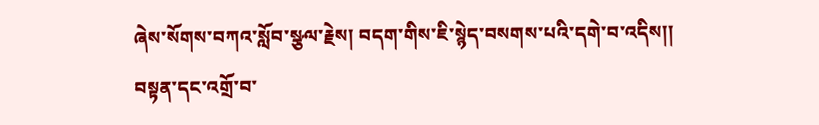ཞེས་སོགས་བཀའ་སློབ་སྩལ་རྗེས། བདག་གིས་ཇི་སྙེད་བསགས་པའི་དགེ་བ་འདིས།། བསྟན་དང་འགྲོ་བ་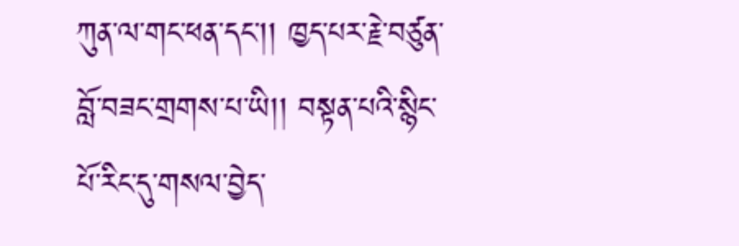ཀུན་ལ་གང་ཕན་དང་།། ཁྱད་པར་རྗེ་བཙུན་བློ་བཟང་གྲགས་པ་ཡི།། བསྟན་པའི་སྙིང་པོ་རིང་དུ་གསལ་བྱེད་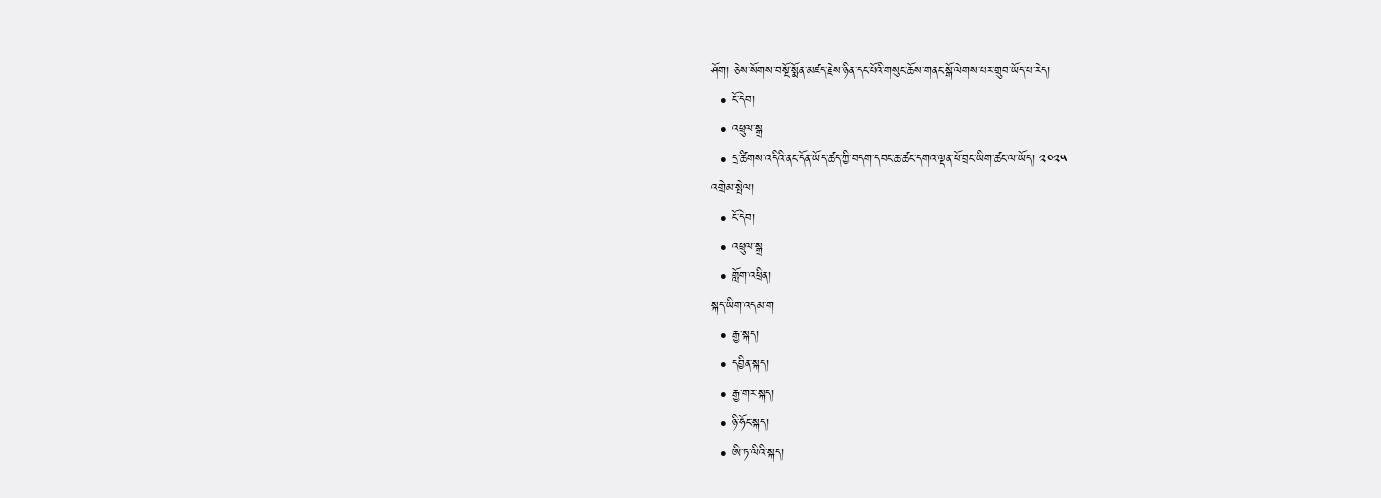ཤོག། ཅེས་སོགས་བསྔོ་སྨོན་མཛད་རྗེས་ཉིན་དང་པོའི་གསུང་ཆོས་གནང་སྒོ་ལེགས་པར་གྲུབ་ཡོད་པ་རེད།
  • ངོ་དེབ།
  • འཕྲུལ་སྒྲ
  • དྲ་ཚིགས་འདིའི་ནང་དོན་ཡོད་ཚད་ཀྱི་བདག་དབང་ཆ་ཚང་དགའ་ལྡན་ཕོ་བྲང་ཡིག་ཚང་ལ་ཡོད། ༢༠༢༥
འགྲེམ་སྤེལ།
  • ངོ་དེབ།
  • འཕྲུལ་སྒྲ
  • གློག་འཕྲིན།
སྐད་ཡིག་འདམ་ག
  • རྒྱ་སྐད།
  • དབྱིན་སྐད།
  • རྒྱ་གར་སྐད།
  • ཉི་ཧོང་སྐད།
  • ཨི་ཏ་ལིའི་སྐད།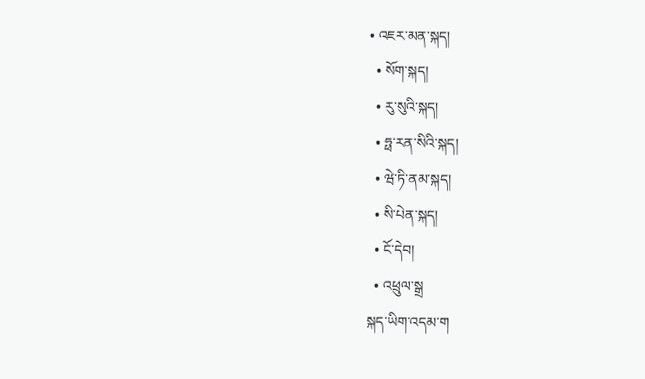• འཇར་མན་སྐད།
  • སོག་སྐད།
  • རུ་སུའི་སྐད།
  • ཧྥ་རན་སིའི་སྐད།
  • ཝེ་ཏི་ནམ་སྐད།
  • སི་པེན་སྐད།
  • ངོ་དེབ།
  • འཕྲུལ་སྒྲ
སྐད་ཡིག་འདམ་ག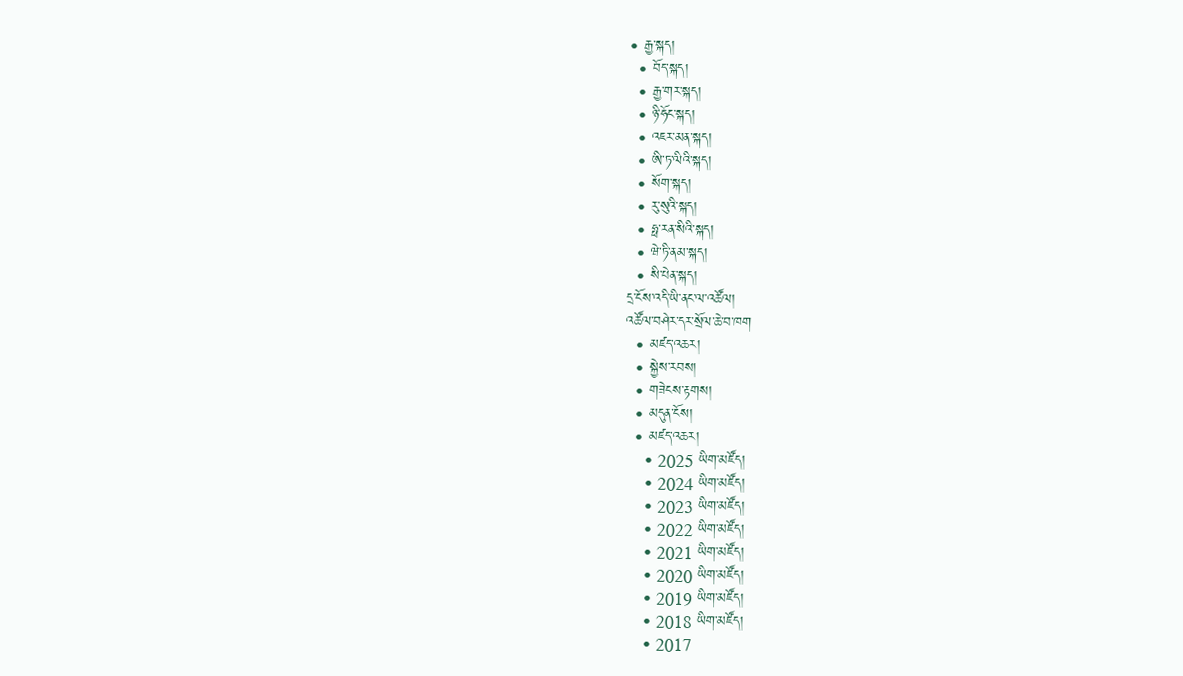• རྒྱ་སྐད།
  • བོད་སྐད།
  • རྒྱ་གར་སྐད།
  • ཉི་ཧོང་སྐད།
  • འཇར་མན་སྐད།
  • ཨི་ཏ་ལིའི་སྐད།
  • སོག་སྐད།
  • རུ་སུའི་སྐད།
  • ཧྥ་རན་སིའི་སྐད།
  • ཝེ་ཏི་ནམ་སྐད།
  • སི་པེན་སྐད།
དྲ་ངོས་འདི་ཡི་ནང་ལ་འཚོལ།
འཚོལ་བཤེར་དར་སྲོལ་ཆེ་བ་ཁག
  • མཛད་འཆར།
  • སྐྱེས་རབས།
  • གཟེངས་རྟགས།
  • མདུན་ངོས།
  • མཛད་འཆར།
    • 2025 ཡིག་མཛོད།
    • 2024 ཡིག་མཛོད།
    • 2023 ཡིག་མཛོད།
    • 2022 ཡིག་མཛོད།
    • 2021 ཡིག་མཛོད།
    • 2020 ཡིག་མཛོད།
    • 2019 ཡིག་མཛོད།
    • 2018 ཡིག་མཛོད།
    • 2017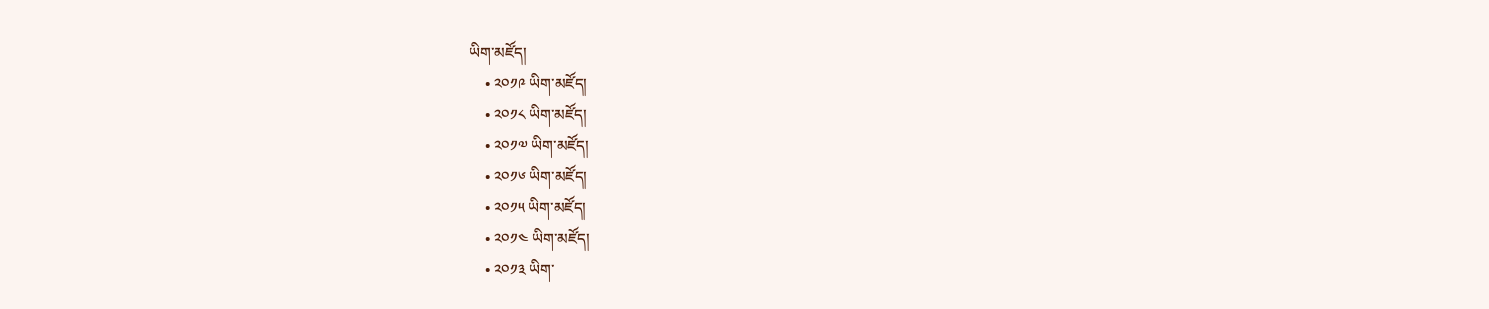ཡིག་མཛོད།
    • ༢༠༡༩ ཡིག་མཛོད།
    • ༢༠༡༨ ཡིག་མཛོད།
    • ༢༠༡༧ ཡིག་མཛོད།
    • ༢༠༡༦ ཡིག་མཛོད།
    • ༢༠༡༥ ཡིག་མཛོད།
    • ༢༠༡༤ ཡིག་མཛོད།
    • ༢༠༡༣ ཡིག་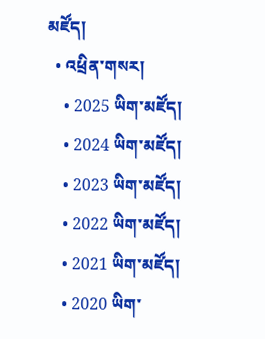མཛོད།
  • འཕྲིན་གསར།
    • 2025 ཡིག་མཛོད།
    • 2024 ཡིག་མཛོད།
    • 2023 ཡིག་མཛོད།
    • 2022 ཡིག་མཛོད།
    • 2021 ཡིག་མཛོད།
    • 2020 ཡིག་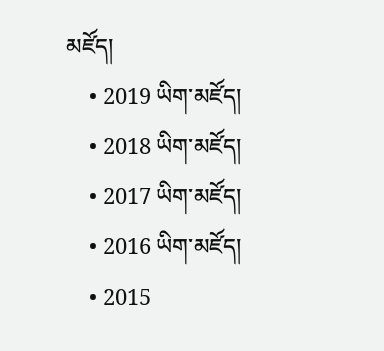མཛོད།
    • 2019 ཡིག་མཛོད།
    • 2018 ཡིག་མཛོད།
    • 2017 ཡིག་མཛོད།
    • 2016 ཡིག་མཛོད།
    • 2015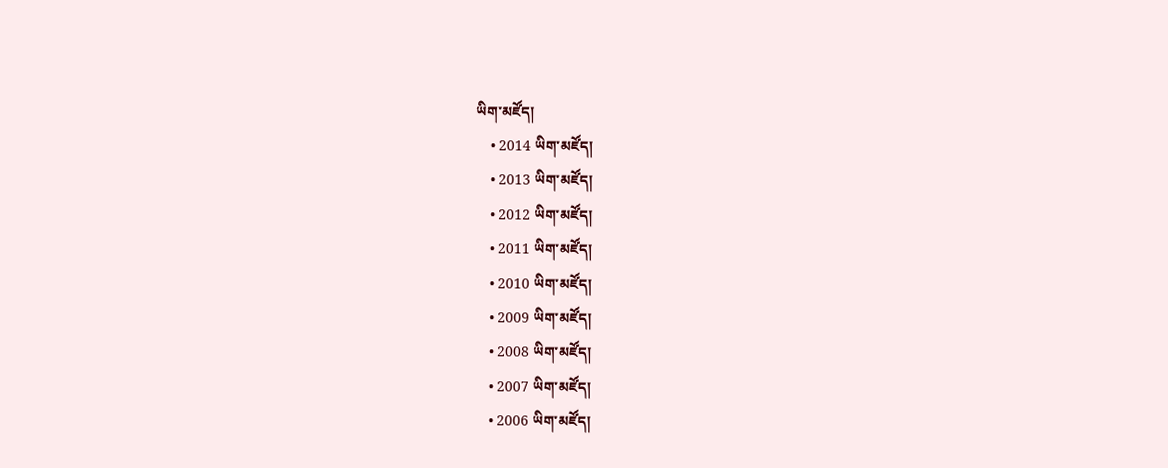ཡིག་མཛོད།
    • 2014 ཡིག་མཛོད།
    • 2013 ཡིག་མཛོད།
    • 2012 ཡིག་མཛོད།
    • 2011 ཡིག་མཛོད།
    • 2010 ཡིག་མཛོད།
    • 2009 ཡིག་མཛོད།
    • 2008 ཡིག་མཛོད།
    • 2007 ཡིག་མཛོད།
    • 2006 ཡིག་མཛོད།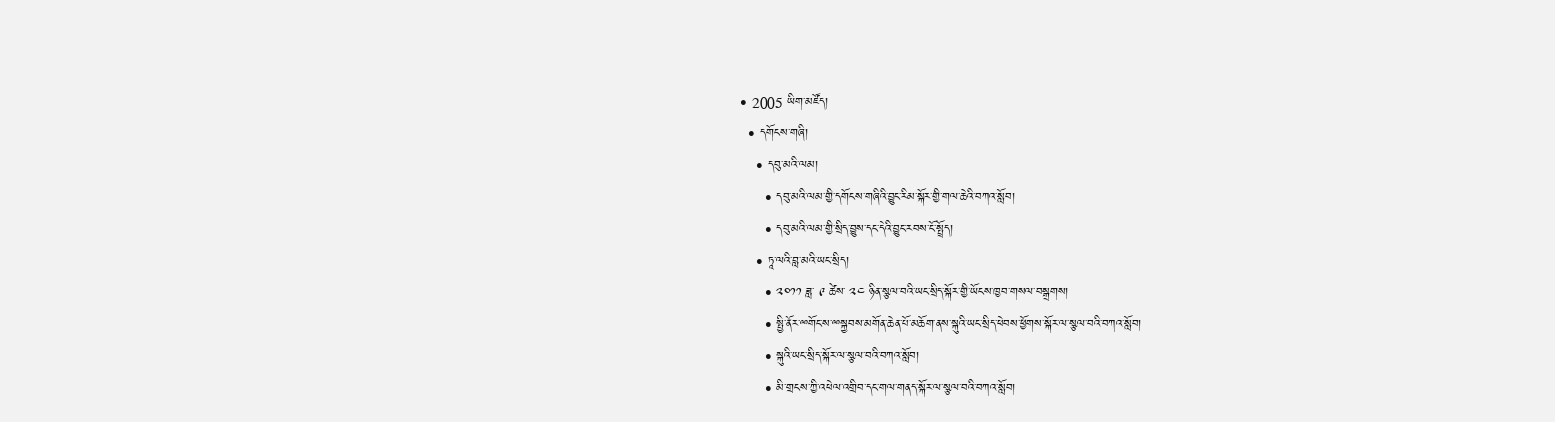• 2005 ཡིག་མཛོད།
  • དགོངས་གཞི།
    • དབུ་མའི་ལམ།
      • དབུ་མའི་ལམ་གྱི་དགོངས་གཞིའི་བྱུང་རིམ་སྐོར་གྱི་གལ་ཆེའི་བཀའ་སློབ།
      • དབུ་མའི་ལམ་གྱི་སྲིད་བྱུས་དང་དེའི་བྱུང་རབས་ངོ་སྤྲོད།
    • ཏཱ་ལའི་བླ་མའི་ཡང་སྲིད།
      • ༢༠༡༡ ཟླ་ ༩ ཚེས་ ༢༤ ཉིན་སྩལ་བའི་ཡང་སྲིད་སྐོར་གྱི་ཡོངས་ཁྱབ་གསལ་བསྒྲགས།
      • སྤྱི་ནོར་ྋགོང་ས་ྋསྐྱབས་མགོན་ཆེན་པོ་མཆོག་ནས་སྐུའི་ཡང་སྲིད་ཕེབས་ཕྱོགས་སྐོར་ལ་སྩལ་བའི་བཀའ་སློབ།
      • སྐུའི་ཡང་སྲིད་སྐོར་ལ་སྩལ་བའི་བཀའ་སློབ།
      • མི་གྲངས་ཀྱི་འཕེལ་འགྲིབ་དང་གལ་གནད་སྐོར་ལ་སྩལ་བའི་བཀའ་སློབ།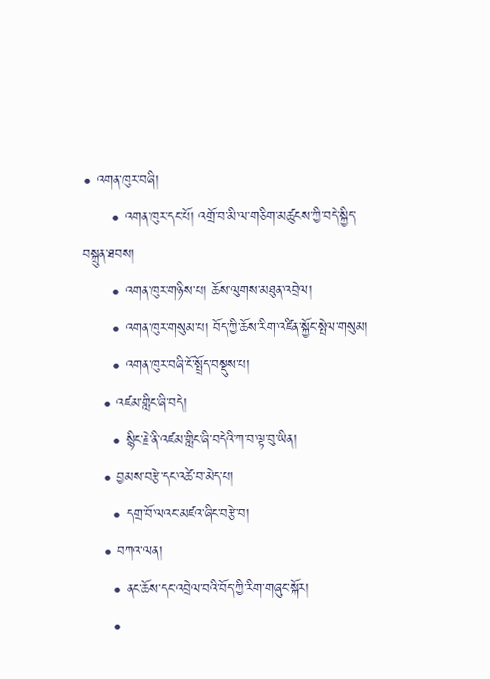• འགན་ཁུར་བཞི།
      • འགན་ཁུར་དང་པོ། འགྲོ་བ་མི་ལ་གཅིག་མཚུངས་ཀྱི་བདེ་སྐྱིད་བསྐྲུན་ཐབས།
      • འགན་ཁུར་གཉིས་པ། ཆོས་ལུགས་མཐུན་འབྲེལ།
      • འགན་ཁུར་གསུམ་པ། བོད་ཀྱི་ཆོས་རིག་འཛིན་སྐྱོང་སྤེལ་གསུམ།
      • འགན་ཁུར་བཞི་ངོ་སྤྲོད་བསྡུས་པ།
    • འཛམ་གླིང་ཞི་བདེ།
      • སྙིང་རྗེ་ནི་འཛམ་གླིང་ཞི་བདེའི་ཀ་བ་ལྟ་བུ་ཡིན།
    • བྱམས་བརྩེ་དང་འཚེ་བ་མེད་པ།
      • དགྲ་བོ་ལའང་མཛའ་ཞིང་བརྩེ་བ།
    • བཀའ་ལན།
      • ནང་ཆོས་དང་འབྲེལ་བའི་བོད་ཀྱི་རིག་གཞུང་སྐོར།
      •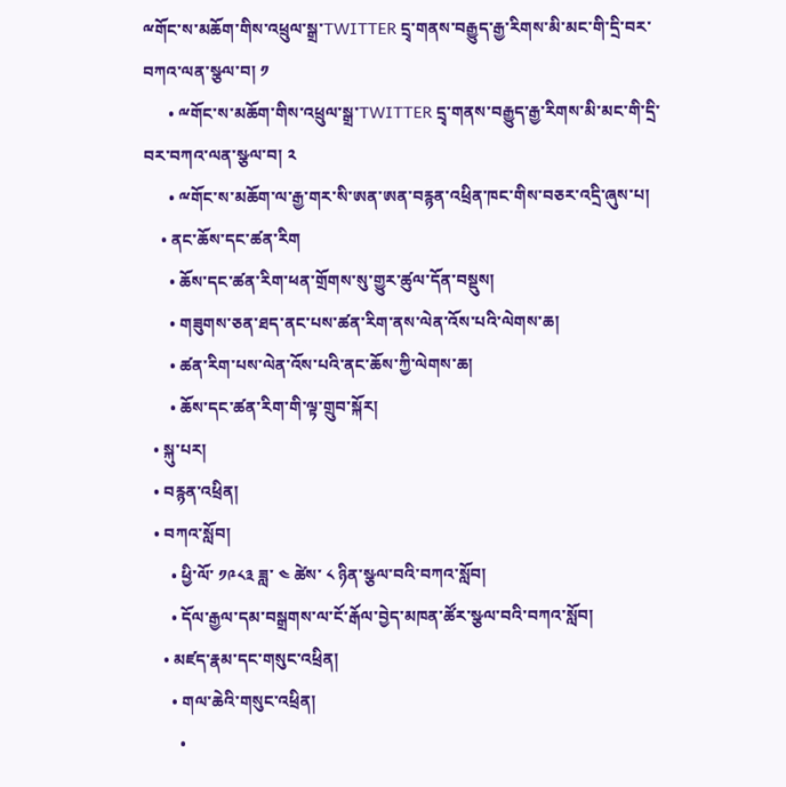ྋགོང་ས་མཆོག་གིས་འཕྲུལ་སྒྲ་TWITTER དྲྭ་གནས་བརྒྱུད་རྒྱ་རིགས་མི་མང་གི་དྲི་བར་བཀའ་ལན་སྩལ་བ། ༡
      • ྋགོང་ས་མཆོག་གིས་འཕྲུལ་སྒྲ་TWITTER དྲྭ་གནས་བརྒྱུད་རྒྱ་རིགས་མི་མང་གི་དྲི་བར་བཀའ་ལན་སྩལ་བ། ༢
      • ྋགོང་ས་མཆོག་ལ་རྒྱ་གར་སི་ཨན་ཨན་བརྙན་འཕྲིན་ཁང་གིས་བཅར་འདྲི་ཞུས་པ།
    • ནང་ཆོས་དང་ཚན་རིག
      • ཆོས་དང་ཚན་རིག་ཕན་གྲོགས་སུ་གྱུར་ཚུལ་དོན་བསྡུས།
      • གཟུགས་ཅན་ཐད་ནང་པས་ཚན་རིག་ནས་ལེན་འོས་པའི་ལེགས་ཆ།
      • ཚན་རིག་པས་ལེན་འོས་པའི་ནང་ཆོས་ཀྱི་ལེགས་ཆ།
      • ཆོས་དང་ཚན་རིག་གི་ལྟ་གྲུབ་སྐོར།
  • སྐུ་པར།
  • བརྙན་འཕྲིན།
  • བཀའ་སློབ།
      • ཕྱི་ལོ་ ༡༩༨༣ ཟླ་ ༤ ཚེས་ ༨ ཉིན་སྩལ་བའི་བཀའ་སློབ།
      • དོལ་རྒྱལ་དམ་བསྒྲགས་ལ་ངོ་རྒོལ་བྱེད་མཁན་ཚོར་སྩལ་བའི་བཀའ་སློབ།
    • མཛད་རྣམ་དང་གསུང་འཕྲིན།
      • གལ་ཆེའི་གསུང་འཕྲིན།
        •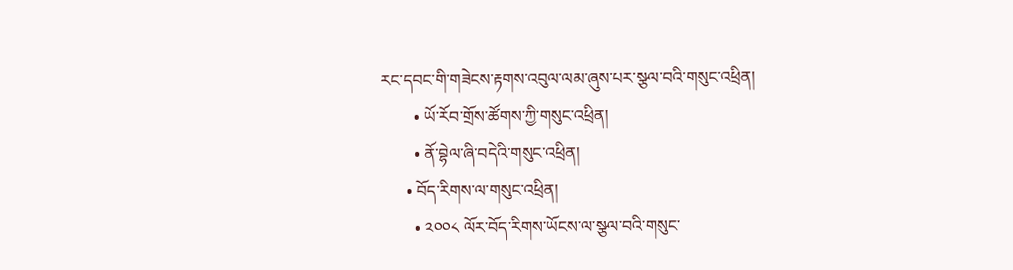རང་དབང་གི་གཟེངས་རྟགས་འབུལ་ལམ་ཞུས་པར་སྩལ་བའི་གསུང་འཕྲིན།
        • ཡོ་རོབ་གྲོས་ཚོགས་ཀྱི་གསུང་འཕྲིན།
        • ནོ་བྷེལ་ཞི་བདེའི་གསུང་འཕྲིན།
      • བོད་རིགས་ལ་གསུང་འཕྲིན།
        • ༢༠༠༨ ལོར་བོད་རིགས་ཡོངས་ལ་སྩལ་བའི་གསུང་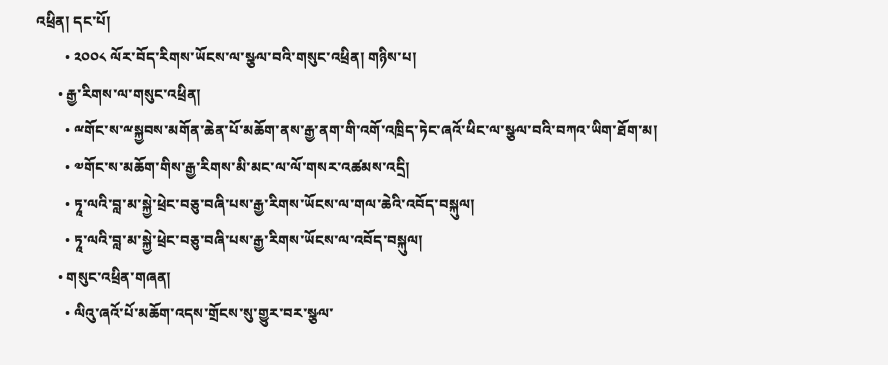འཕྲིན། དང་པོ།
        • ༢༠༠༨ ལོར་བོད་རིགས་ཡོངས་ལ་སྩལ་བའི་གསུང་འཕྲིན། གཉིས་པ།
      • རྒྱ་རིགས་ལ་གསུང་འཕྲིན།
        • ྋགོང་ས་ྋསྐྱབས་མགོན་ཆེན་པོ་མཆོག་ནས་རྒྱ་ནག་གི་འགོ་འཁྲིད་ཏེང་ཞའོ་ཕིང་ལ་སྩལ་བའི་བཀའ་ཡིག་ཐོག་མ།
        • ༧གོང་ས་མཆོག་གིས་རྒྱ་རིགས་མི་མང་ལ་ལོ་གསར་འཚམས་འདྲི།
        • ཏཱ་ལའི་བླ་མ་སྐྱེ་ཕྲེང་བཅུ་བཞི་པས་རྒྱ་རིགས་ཡོངས་ལ་གལ་ཆེའི་འབོད་བསྐུལ།
        • ཏཱ་ལའི་བླ་མ་སྐྱེ་ཕྲེང་བཅུ་བཞི་པས་རྒྱ་རིགས་ཡོངས་ལ་འབོད་བསྐུལ།
      • གསུང་འཕྲིན་གཞན།
        • ལིའུ་ཞའོ་པོ་མཆོག་འདས་གྲོངས་སུ་གྱུར་བར་སྩལ་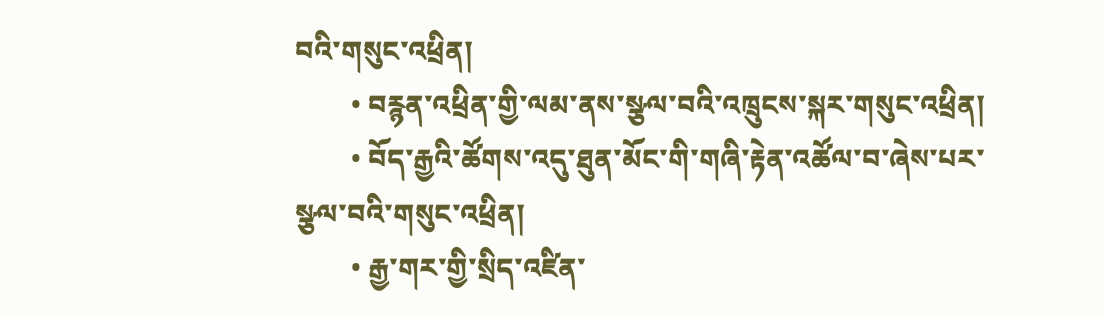བའི་གསུང་འཕྲིན།
        • བརྙན་འཕྲིན་གྱི་ལམ་ནས་སྩལ་བའི་འཁྲུངས་སྐར་གསུང་འཕྲིན།
        • བོད་རྒྱའི་ཚོགས་འདུ་ཐུན་མོང་གི་གཞི་རྟེན་འཚོལ་བ་ཞེས་པར་སྩལ་བའི་གསུང་འཕྲིན།
        • རྒྱ་གར་གྱི་སྲིད་འཛིན་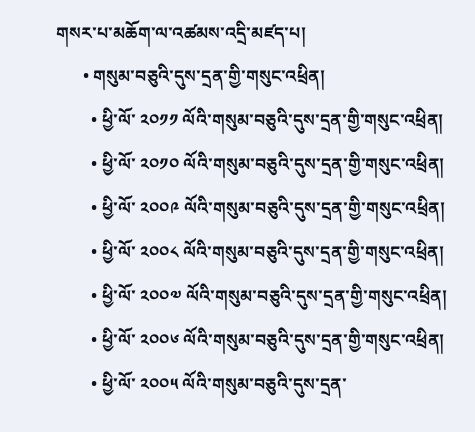གསར་པ་མཆོག་ལ་འཚམས་འདྲི་མཛད་པ།
      • གསུམ་བཅུའི་དུས་དྲན་གྱི་གསུང་འཕྲིན།
        • ཕྱི་ལོ་ ༢༠༡༡ ལོའི་གསུམ་བཅུའི་དུས་དྲན་གྱི་གསུང་འཕྲིན།
        • ཕྱི་ལོ་ ༢༠༡༠ ལོའི་གསུམ་བཅུའི་དུས་དྲན་གྱི་གསུང་འཕྲིན།
        • ཕྱི་ལོ་ ༢༠༠༩ ལོའི་གསུམ་བཅུའི་དུས་དྲན་གྱི་གསུང་འཕྲིན།
        • ཕྱི་ལོ་ ༢༠༠༨ ལོའི་གསུམ་བཅུའི་དུས་དྲན་གྱི་གསུང་འཕྲིན།
        • ཕྱི་ལོ་ ༢༠༠༧ ལོའི་གསུམ་བཅུའི་དུས་དྲན་གྱི་གསུང་འཕྲིན།
        • ཕྱི་ལོ་ ༢༠༠༦ ལོའི་གསུམ་བཅུའི་དུས་དྲན་གྱི་གསུང་འཕྲིན།
        • ཕྱི་ལོ་ ༢༠༠༥ ལོའི་གསུམ་བཅུའི་དུས་དྲན་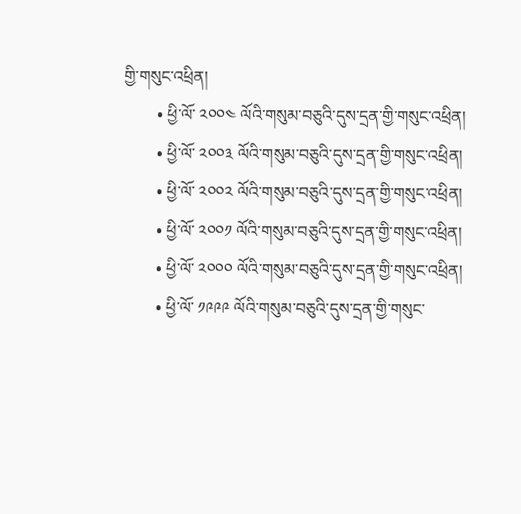གྱི་གསུང་འཕྲིན།
        • ཕྱི་ལོ་ ༢༠༠༤ ལོའི་གསུམ་བཅུའི་དུས་དྲན་གྱི་གསུང་འཕྲིན།
        • ཕྱི་ལོ་ ༢༠༠༣ ལོའི་གསུམ་བཅུའི་དུས་དྲན་གྱི་གསུང་འཕྲིན།
        • ཕྱི་ལོ་ ༢༠༠༢ ལོའི་གསུམ་བཅུའི་དུས་དྲན་གྱི་གསུང་འཕྲིན།
        • ཕྱི་ལོ་ ༢༠༠༡ ལོའི་གསུམ་བཅུའི་དུས་དྲན་གྱི་གསུང་འཕྲིན།
        • ཕྱི་ལོ་ ༢༠༠༠ ལོའི་གསུམ་བཅུའི་དུས་དྲན་གྱི་གསུང་འཕྲིན།
        • ཕྱི་ལོ་ ༡༩༩༩ ལོའི་གསུམ་བཅུའི་དུས་དྲན་གྱི་གསུང་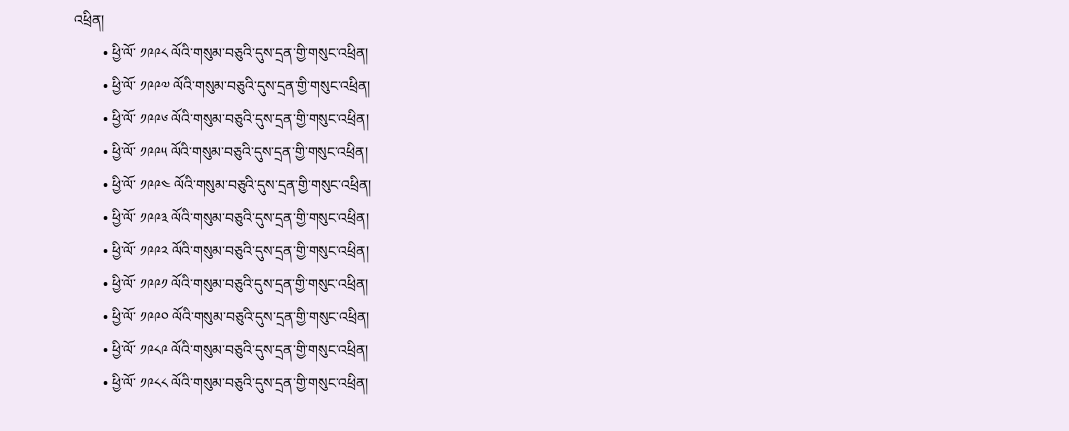འཕྲིན།
        • ཕྱི་ལོ་ ༡༩༩༨ ལོའི་གསུམ་བཅུའི་དུས་དྲན་གྱི་གསུང་འཕྲིན།
        • ཕྱི་ལོ་ ༡༩༩༧ ལོའི་གསུམ་བཅུའི་དུས་དྲན་གྱི་གསུང་འཕྲིན།
        • ཕྱི་ལོ་ ༡༩༩༦ ལོའི་གསུམ་བཅུའི་དུས་དྲན་གྱི་གསུང་འཕྲིན།
        • ཕྱི་ལོ་ ༡༩༩༥ ལོའི་གསུམ་བཅུའི་དུས་དྲན་གྱི་གསུང་འཕྲིན།
        • ཕྱི་ལོ་ ༡༩༩༤ ལོའི་གསུམ་བཅུའི་དུས་དྲན་གྱི་གསུང་འཕྲིན།
        • ཕྱི་ལོ་ ༡༩༩༣ ལོའི་གསུམ་བཅུའི་དུས་དྲན་གྱི་གསུང་འཕྲིན།
        • ཕྱི་ལོ་ ༡༩༩༢ ལོའི་གསུམ་བཅུའི་དུས་དྲན་གྱི་གསུང་འཕྲིན།
        • ཕྱི་ལོ་ ༡༩༩༡ ལོའི་གསུམ་བཅུའི་དུས་དྲན་གྱི་གསུང་འཕྲིན།
        • ཕྱི་ལོ་ ༡༩༩༠ ལོའི་གསུམ་བཅུའི་དུས་དྲན་གྱི་གསུང་འཕྲིན།
        • ཕྱི་ལོ་ ༡༩༨༩ ལོའི་གསུམ་བཅུའི་དུས་དྲན་གྱི་གསུང་འཕྲིན།
        • ཕྱི་ལོ་ ༡༩༨༨ ལོའི་གསུམ་བཅུའི་དུས་དྲན་གྱི་གསུང་འཕྲིན།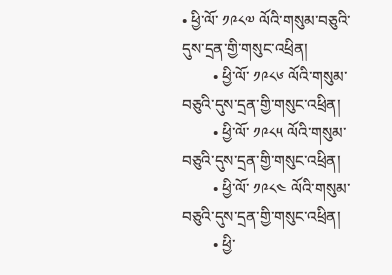• ཕྱི་ལོ་ ༡༩༨༧ ལོའི་གསུམ་བཅུའི་དུས་དྲན་གྱི་གསུང་འཕྲིན།
        • ཕྱི་ལོ་ ༡༩༨༦ ལོའི་གསུམ་བཅུའི་དུས་དྲན་གྱི་གསུང་འཕྲིན།
        • ཕྱི་ལོ་ ༡༩༨༥ ལོའི་གསུམ་བཅུའི་དུས་དྲན་གྱི་གསུང་འཕྲིན།
        • ཕྱི་ལོ་ ༡༩༨༤ ལོའི་གསུམ་བཅུའི་དུས་དྲན་གྱི་གསུང་འཕྲིན།
        • ཕྱི་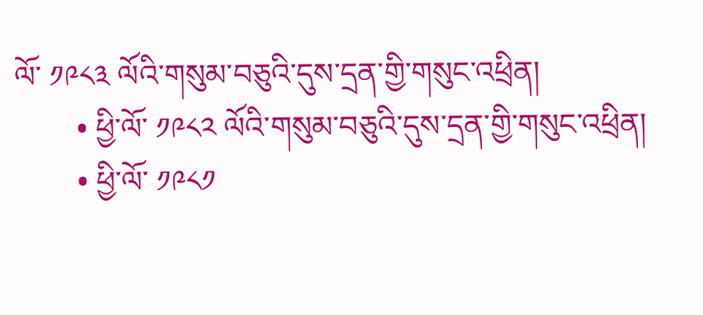ལོ་ ༡༩༨༣ ལོའི་གསུམ་བཅུའི་དུས་དྲན་གྱི་གསུང་འཕྲིན།
        • ཕྱི་ལོ་ ༡༩༨༢ ལོའི་གསུམ་བཅུའི་དུས་དྲན་གྱི་གསུང་འཕྲིན།
        • ཕྱི་ལོ་ ༡༩༨༡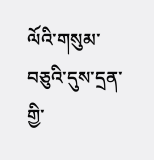ལོའི་གསུམ་བཅུའི་དུས་དྲན་གྱི་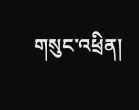གསུང་འཕྲིན།